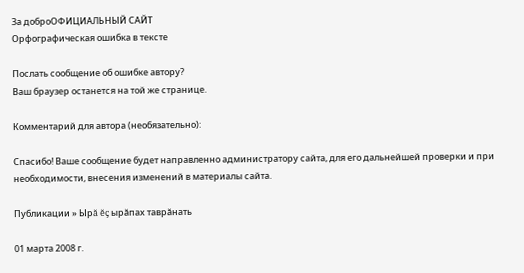За доброОФИЦИАЛЬНЫЙ САЙТ
Орфографическая ошибка в тексте

Послать сообщение об ошибке автору?
Ваш браузер останется на той же странице.

Комментарий для автора (необязательно):

Спасибо! Ваше сообщение будет направленно администратору сайта, для его дальнейшей проверки и при необходимости, внесения изменений в материалы сайта.

Публикации » Ырă ĕç ырăпах таврăнать

01 марта 2008 г.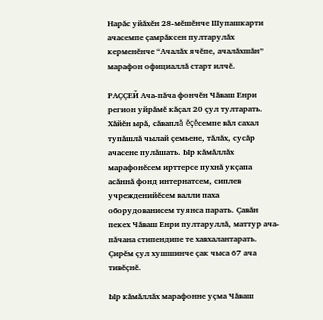Нарăс уйăхĕн 28-мĕшĕнче Шупашкарти ачасемпе çамрăксен пултарулăх керменĕнче “Ачалăх ячĕпе, ачалăхшăн” марафон официаллă старт илчĕ.

РАÇÇЕЙ Ача-пăча фончĕн Чăваш Енри регион уйрăмĕ кăçал 20 çул тултарать. Хăйĕн ырă, сăваплă ĕçĕсемпе вăл сахал тупăшлă чылай çемьене, тăлăх, сусăр ачасене пулăшать. Ыр кăмăллăх марафонĕсем ирттерсе пухнă укçапа асăннă фонд интернатсем, сиплев учрежденийĕсем валли паха оборудованисем туянса парать. Çавăн пекех Чăваш Енри пултаруллă, маттур ача-пăчана стипендипе те хавхалантарать. Çирĕм çул хушшинче çак чыса 67 ача тивĕçнĕ.

Ыр кăмăллăх марафонне уçма Чăваш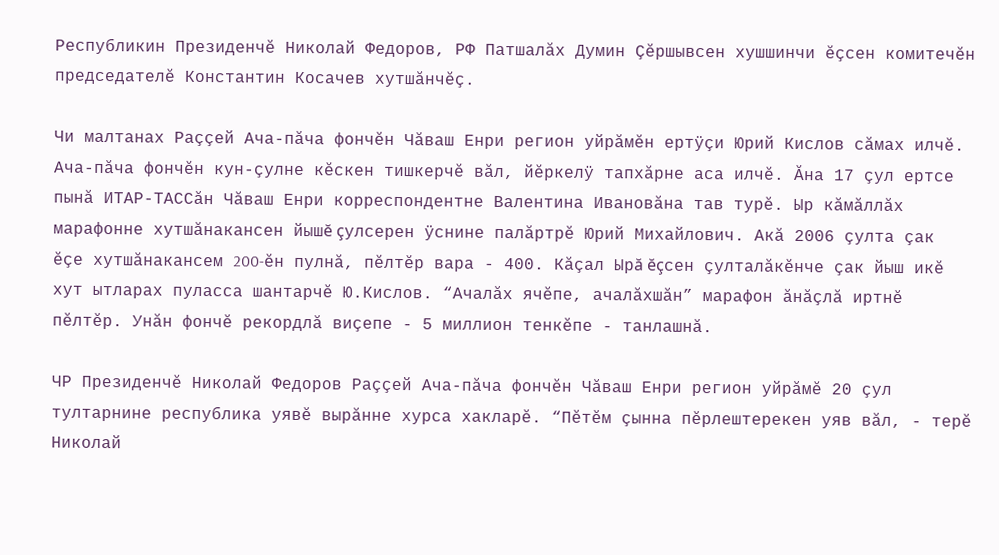Республикин Президенчĕ Николай Федоров, РФ Патшалăх Думин Çĕршывсен хушшинчи ĕçсен комитечĕн председателĕ Константин Косачев хутшăнчĕç.

Чи малтанах Раççей Ача-пăча фончĕн Чăваш Енри регион уйрăмĕн ертÿçи Юрий Кислов сăмах илчĕ. Ача-пăча фончĕн кун-çулне кĕскен тишкерчĕ вăл, йĕркелÿ тапхăрне аса илчĕ. Ăна 17 çул ертсе пынă ИТАР-ТАССăн Чăваш Енри корреспондентне Валентина Ивановăна тав турĕ. Ыр кăмăллăх марафонне хутшăнакансен йышĕ çулсерен ÿснине палăртрĕ Юрий Михайлович. Акă 2006 çулта çак ĕçе хутшăнакансем 200-ĕн пулнă, пĕлтĕр вара - 400. Кăçал Ырă ĕçсен çулталăкĕнче çак йыш икĕ хут ытларах пуласса шантарчĕ Ю.Кислов. “Ачалăх ячĕпе, ачалăхшăн” марафон ăнăçлă иртнĕ пĕлтĕр. Унăн фончĕ рекордлă виçепе - 5 миллион тенкĕпе - танлашнă.

ЧР Президенчĕ Николай Федоров Раççей Ача-пăча фончĕн Чăваш Енри регион уйрăмĕ 20 çул тултарнине республика уявĕ вырăнне хурса хакларĕ. “Пĕтĕм çынна пĕрлештерекен уяв вăл, - терĕ Николай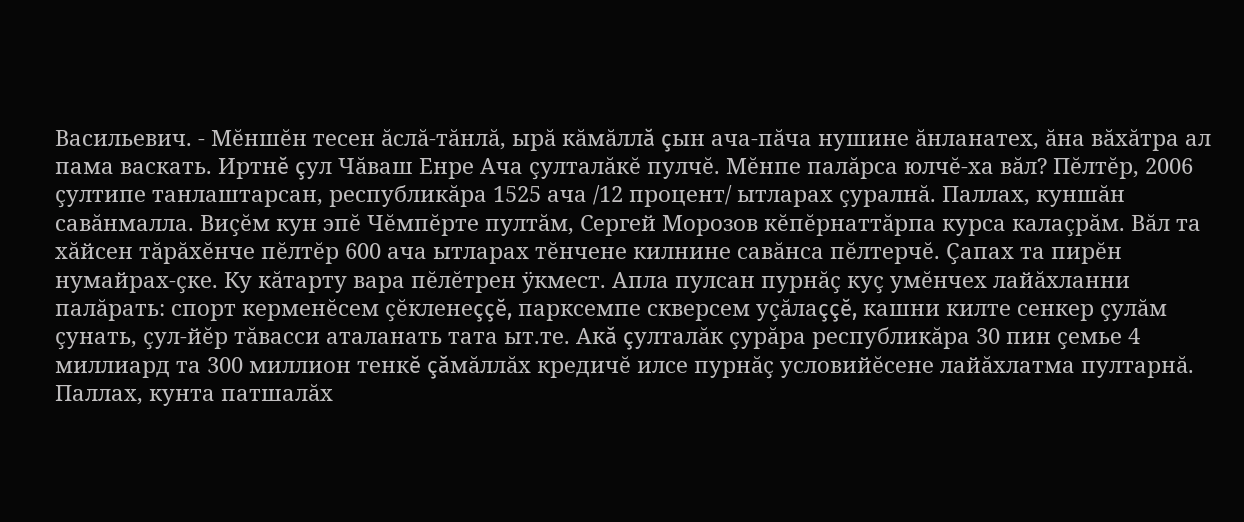Васильевич. - Мĕншĕн тесен ăслă-тăнлă, ырă кăмăллă çын ача-пăча нушине ăнланатех, ăна вăхăтра ал пама васкать. Иртнĕ çул Чăваш Енре Ача çулталăкĕ пулчĕ. Мĕнпе палăрса юлчĕ-ха вăл? Пĕлтĕр, 2006 çултипе танлаштарсан, республикăра 1525 ача /12 процент/ ытларах çуралнă. Паллах, куншăн савăнмалла. Виçĕм кун эпĕ Чĕмпĕрте пултăм, Сергей Морозов кĕпĕрнаттăрпа курса калаçрăм. Вăл та хăйсен тăрăхĕнче пĕлтĕр 600 ача ытларах тĕнчене килнине савăнса пĕлтерчĕ. Çапах та пирĕн нумайрах-çке. Ку кăтарту вара пĕлĕтрен ÿкмест. Апла пулсан пурнăç куç умĕнчех лайăхланни палăрать: спорт керменĕсем çĕкленеççĕ, парксемпе скверсем уçăлаççĕ, кашни килте сенкер çулăм çунать, çул-йĕр тăвасси аталанать тата ыт.те. Акă çулталăк çурăра республикăра 30 пин çемье 4 миллиард та 300 миллион тенкĕ çăмăллăх кредичĕ илсе пурнăç условийĕсене лайăхлатма пултарнă. Паллах, кунта патшалăх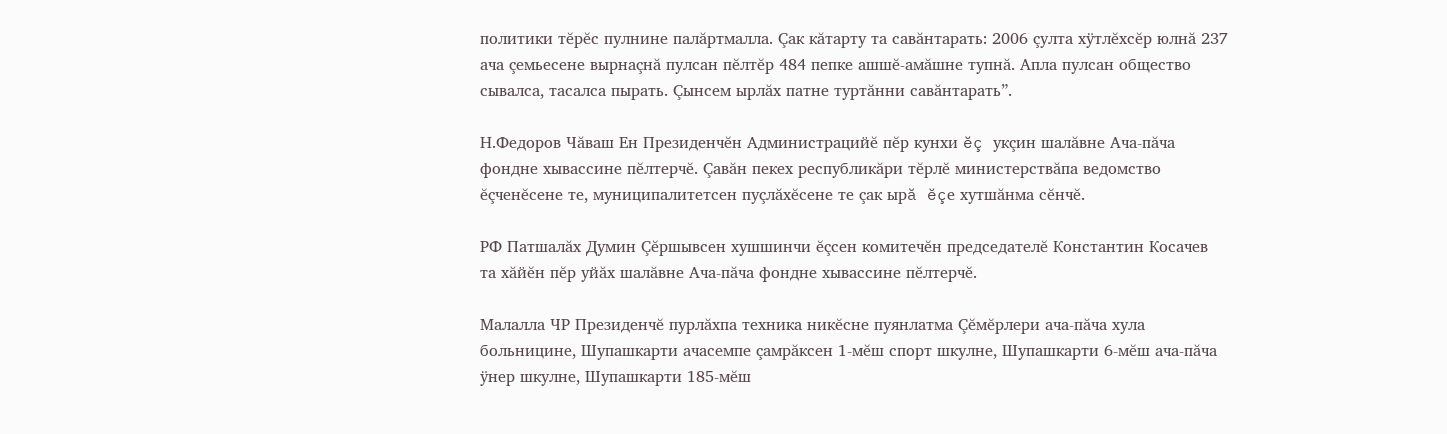политики тĕрĕс пулнине палăртмалла. Çак кăтарту та савăнтарать: 2006 çулта хÿтлĕхсĕр юлнă 237 ача çемьесене вырнаçнă пулсан пĕлтĕр 484 пепке ашшĕ-амăшне тупнă. Апла пулсан общество сывалса, тасалса пырать. Çынсем ырлăх патне туртăнни савăнтарать”.

Н.Федоров Чăваш Ен Президенчĕн Администрацийĕ пĕр кунхи ĕç укçин шалăвне Ача-пăча фондне хывассине пĕлтерчĕ. Çавăн пекех республикăри тĕрлĕ министерствăпа ведомство ĕçченĕсене те, муниципалитетсен пуçлăхĕсене те çак ырă ĕçе хутшăнма сĕнчĕ.

РФ Патшалăх Думин Çĕршывсен хушшинчи ĕçсен комитечĕн председателĕ Константин Косачев та хăйĕн пĕр уйăх шалăвне Ача-пăча фондне хывассине пĕлтерчĕ.

Малалла ЧР Президенчĕ пурлăхпа техника никĕсне пуянлатма Çĕмĕрлери ача-пăча хула больницине, Шупашкарти ачасемпе çамрăксен 1-мĕш спорт шкулне, Шупашкарти 6-мĕш ача-пăча ÿнер шкулне, Шупашкарти 185-мĕш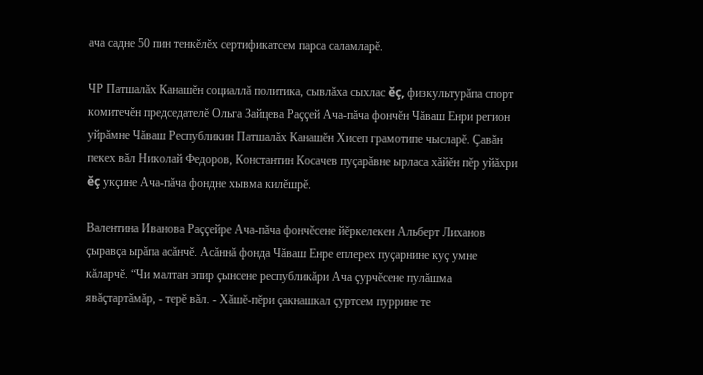ача садне 50 пин тенкĕлĕх сертификатсем парса саламларĕ.

ЧР Патшалăх Канашĕн социаллă политика, сывлăха сыхлас ĕç, физкультурăпа спорт комитечĕн председателĕ Ольга Зайцева Раççей Ача-пăча фончĕн Чăваш Енри регион уйрăмне Чăваш Республикин Патшалăх Канашĕн Хисеп грамотипе чысларĕ. Çавăн пекех вăл Николай Федоров, Константин Косачев пуçарăвне ырласа хăйĕн пĕр уйăхри ĕç укçине Ача-пăча фондне хывма килĕшрĕ.

Валентина Иванова Раççейре Ача-пăча фончĕсене йĕркелекен Альберт Лиханов çыравçа ырăпа асăнчĕ. Асăннă фонда Чăваш Енре еплерех пуçарнине куç умне кăларчĕ. “Чи малтан эпир çынсене республикăри Ача çурчĕсене пулăшма явăçтартăмăр, - терĕ вăл. - Хăшĕ-пĕри çакнашкал çуртсем пуррине те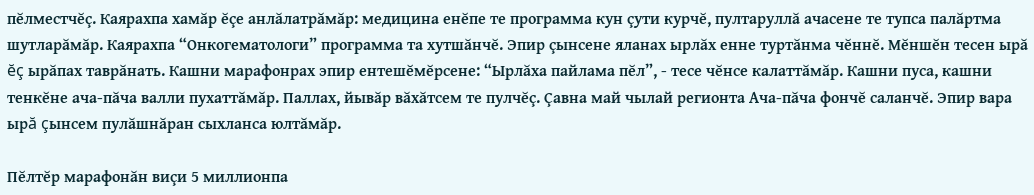пĕлместчĕç. Каярахпа хамăр ĕçе анлăлатрăмăр: медицина енĕпе те программа кун çути курчĕ, пултаруллă ачасене те тупса палăртма шутларăмăр. Каярахпа “Онкогематологи” программа та хутшăнчĕ. Эпир çынсене яланах ырлăх енне туртăнма чĕннĕ. Мĕншĕн тесен ырă ĕç ырăпах таврăнать. Кашни марафонрах эпир ентешĕмĕрсене: “Ырлăха пайлама пĕл”, - тесе чĕнсе калаттăмăр. Кашни пуса, кашни тенкĕне ача-пăча валли пухаттăмăр. Паллах, йывăр вăхăтсем те пулчĕç. Çавна май чылай регионта Ача-пăча фончĕ саланчĕ. Эпир вара ырă çынсем пулăшнăран сыхланса юлтăмăр.

Пĕлтĕр марафонăн виçи 5 миллионпа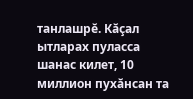танлашрĕ. Кăçал ытларах пуласса шанас килет, 10 миллион пухăнсан та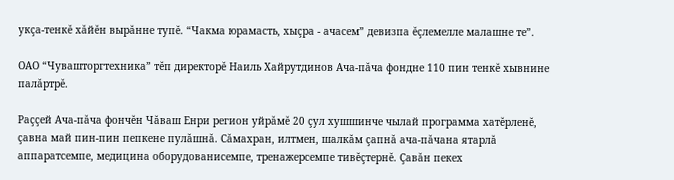укçа-тенкĕ хăйĕн вырăнне тупĕ. “Чакма юрамасть, хыçра - ачасем” девизпа ĕçлемелле малашне те”.

ОАО “Чувашторгтехника” тĕп директорĕ Наиль Хайрутдинов Ача-пăча фондне 110 пин тенкĕ хывнине палăртрĕ.

Раççей Ача-пăча фончĕн Чăваш Енри регион уйрăмĕ 20 çул хушшинче чылай программа хатĕрленĕ, çавна май пин-пин пепкене пулăшнă. Сăмахран, илтмен, шалкăм çапнă ача-пăчана ятарлă аппаратсемпе, медицина оборудованисемпе, тренажерсемпе тивĕçтернĕ. Çавăн пекех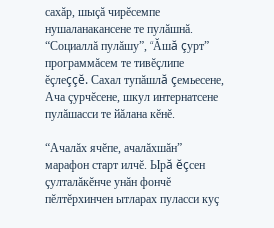сахăр, шыçă чирĕсемпе нушаланакансене те пулăшнă. “Социаллă пулăшу”, “Ăшă çурт” программăсем те тивĕçлипе ĕçлеççĕ. Сахал тупăшлă çемьесене, Ача çурчĕсене, шкул интернатсене пулăшасси те йăлана кĕнĕ.

“Ачалăх ячĕпе, ачалăхшăн” марафон старт илчĕ. Ырă ĕçсен çулталăкĕнче унăн фончĕ пĕлтĕрхинчен ытларах пуласси куç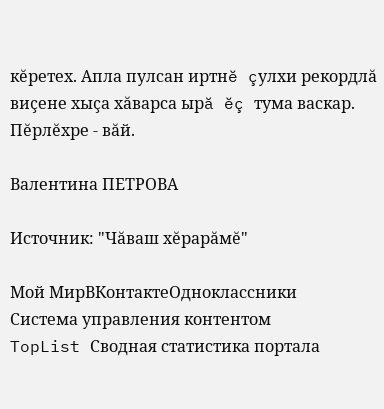кĕретех. Апла пулсан иртнĕ çулхи рекордлă виçене хыçа хăварса ырă ĕç тума васкар. Пĕрлĕхре - вăй.

Валентина ПЕТРОВА

Источник: "Чăваш хĕрарăмĕ"

Мой МирВКонтактеОдноклассники
Система управления контентом
TopList Сводная статистика портала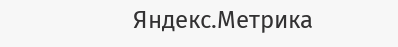Яндекс.Метрика